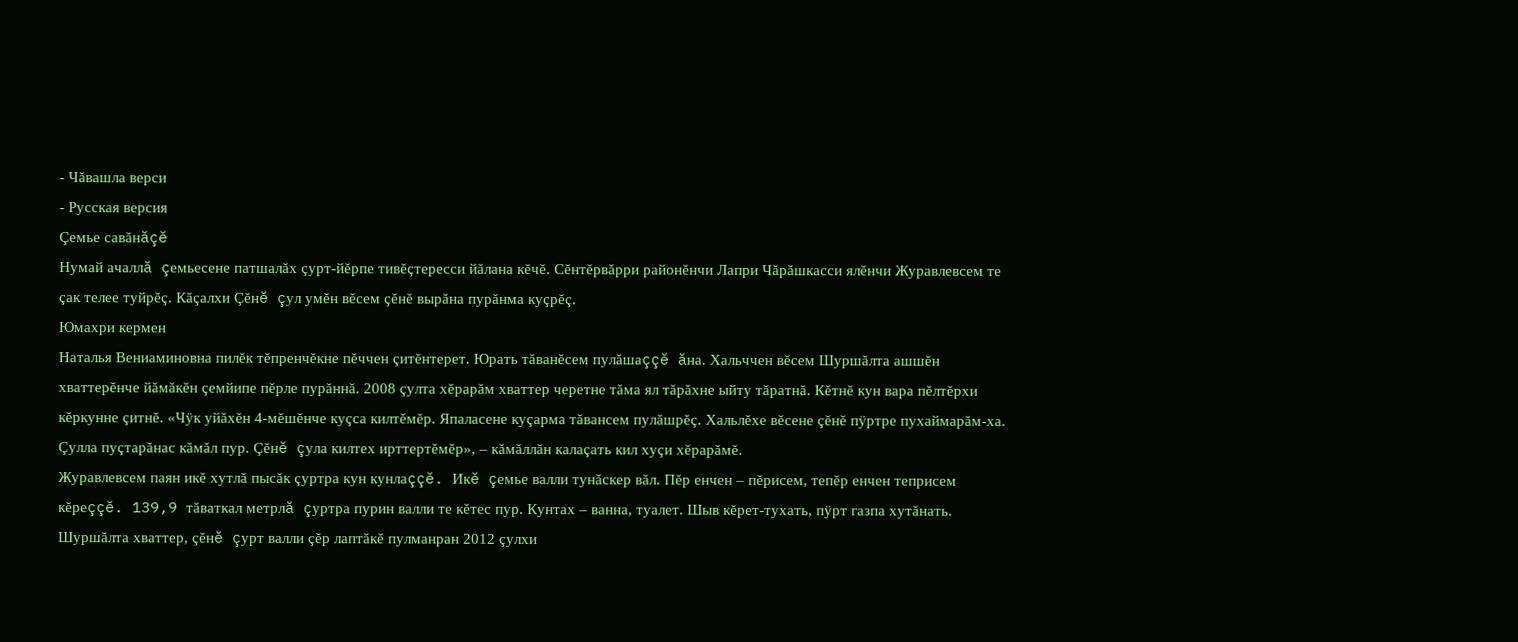- Чăвашла верси
- Русская версия
Çемье савăнăçĕ
Нумай ачаллă çемьесене патшалăх çурт-йĕрпе тивĕçтересси йăлана кĕчĕ. Сĕнтĕрвăрри районĕнчи Лапри Чăрăшкасси ялĕнчи Журавлевсем те çак телее туйрĕç. Кăçалхи Çĕнĕ çул умĕн вĕсем çĕнĕ вырăна пурăнма куçрĕç.
Юмахри кермен
Наталья Вениаминовна пилĕк тĕпренчĕкне пĕччен çитĕнтерет. Юрать тăванĕсем пулăшаççĕ ăна. Хальччен вĕсем Шуршăлта ашшĕн хваттерĕнче йăмăкĕн çемйипе пĕрле пурăннă. 2008 çулта хĕрарăм хваттер черетне тăма ял тăрăхне ыйту тăратнă. Кĕтнĕ кун вара пĕлтĕрхи кĕркунне çитнĕ. «Чÿк уйăхĕн 4-мĕшĕнче куçса килтĕмĕр. Япаласене куçарма тăвансем пулăшрĕç. Хальлĕхе вĕсене çĕнĕ пÿртре пухаймарăм-ха. Çулла пуçтарăнас кăмăл пур. Çĕнĕ çула килтех ирттертĕмĕр», – кăмăллăн калаçать кил хуçи хĕрарăмĕ.
Журавлевсем паян икĕ хутлă пысăк çуртра кун кунлаççĕ. Икĕ çемье валли тунăскер вăл. Пĕр енчен – пĕрисем, тепĕр енчен теприсем кĕреççĕ. 139,9 тăваткал метрлă çуртра пурин валли те кĕтес пур. Кунтах – ванна, туалет. Шыв кĕрет-тухать, пÿрт газпа хутăнать. Шуршăлта хваттер, çĕнĕ çурт валли çĕр лаптăкĕ пулманран 2012 çулхи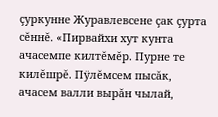çуркунне Журавлевсене çак çурта сĕннĕ. «Пирвайхи хут кунта ачасемпе килтĕмĕр. Пурне те килĕшрĕ. Пÿлĕмсем пысăк, ачасем валли вырăн чылай,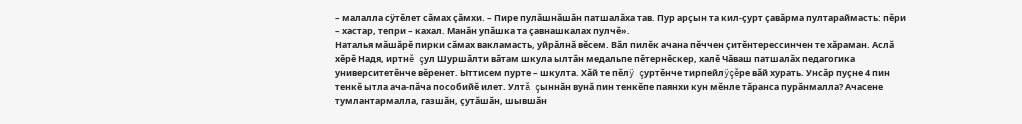– малалла сÿтĕлет сăмах çăмхи. – Пире пулăшнăшăн патшалăха тав. Пур арçын та кил-çурт çавăрма пултараймасть: пĕри – хастар, тепри – кахал. Манăн упăшка та çавнашкалах пулчĕ».
Наталья мăшăрĕ пирки сăмах вакламасть, уйрăлнă вĕсем. Вăл пилĕк ачана пĕччен çитĕнтерессинчен те хăраман. Аслă хĕрĕ Надя, иртнĕ çул Шуршăлти вăтам шкула ылтăн медальпе пĕтернĕскер, халĕ Чăваш патшалăх педагогика университетĕнче вĕренет. Ыттисем пурте – шкулта. Хăй те пĕлÿ çуртĕнче тирпейлÿçĕре вăй хурать. Унсăр пуçне 4 пин тенкĕ ытла ача-пăча пособийĕ илет. Ултă çыннăн вунă пин тенкĕпе паянхи кун мĕнле тăранса пурăнмалла? Ачасене тумлантармалла, газшăн, çутăшăн, шывшăн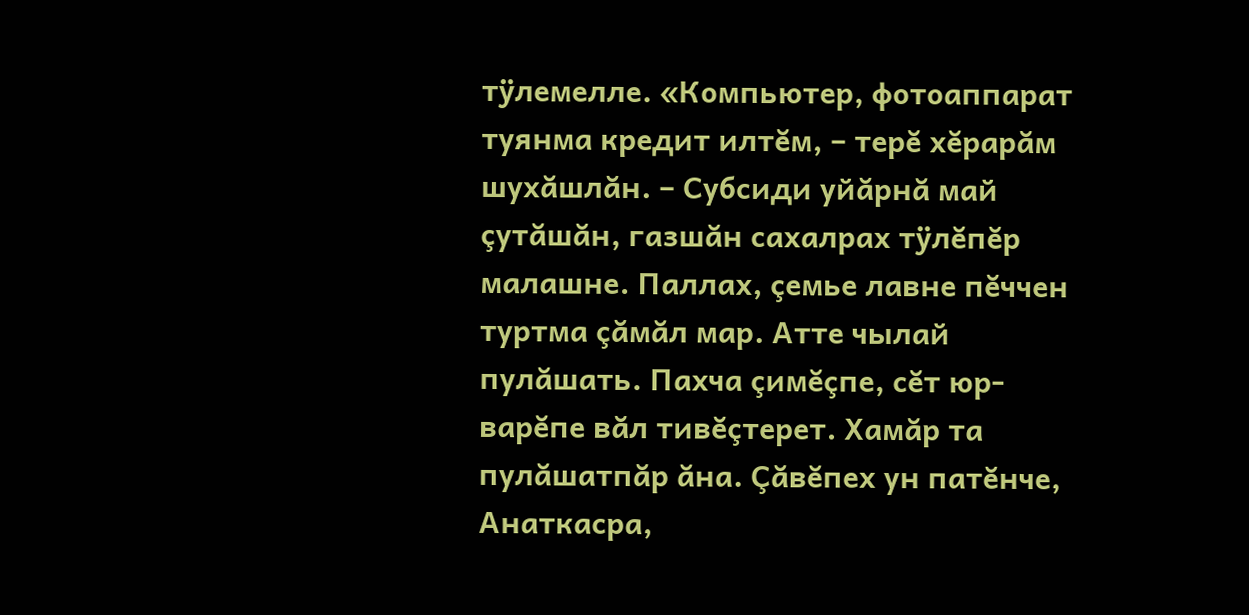тÿлемелле. «Компьютер, фотоаппарат туянма кредит илтĕм, – терĕ хĕрарăм шухăшлăн. – Субсиди уйăрнă май çутăшăн, газшăн сахалрах тÿлĕпĕр малашне. Паллах, çемье лавне пĕччен туртма çăмăл мар. Атте чылай пулăшать. Пахча çимĕçпе, сĕт юр-варĕпе вăл тивĕçтерет. Хамăр та пулăшатпăр ăна. Çăвĕпех ун патĕнче, Анаткасра,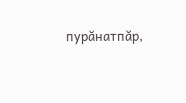пурăнатпăр,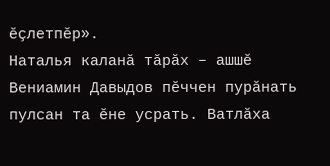ĕçлетпĕр».
Наталья каланă тăрăх – ашшĕ Вениамин Давыдов пĕччен пурăнать пулсан та ĕне усрать. Ватлăха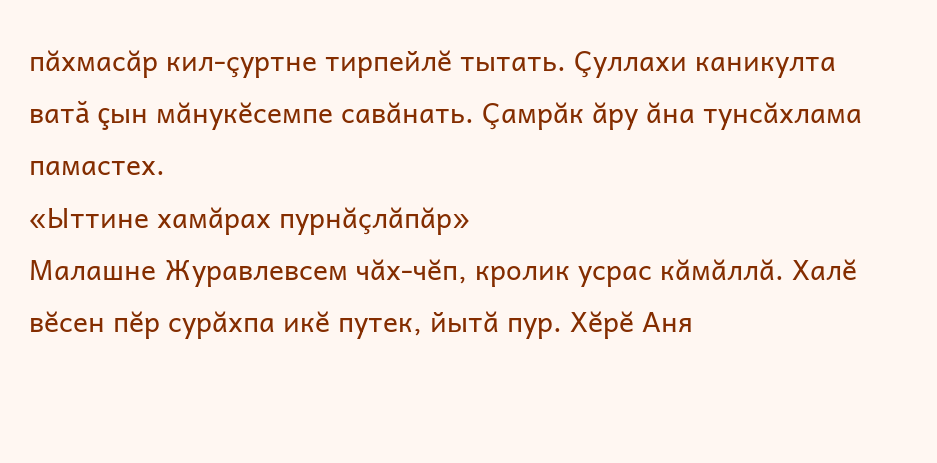пăхмасăр кил-çуртне тирпейлĕ тытать. Çуллахи каникулта ватă çын мăнукĕсемпе савăнать. Çамрăк ăру ăна тунсăхлама памастех.
«Ыттине хамăрах пурнăçлăпăр»
Малашне Журавлевсем чăх-чĕп, кролик усрас кăмăллă. Халĕ вĕсен пĕр сурăхпа икĕ путек, йытă пур. Хĕрĕ Аня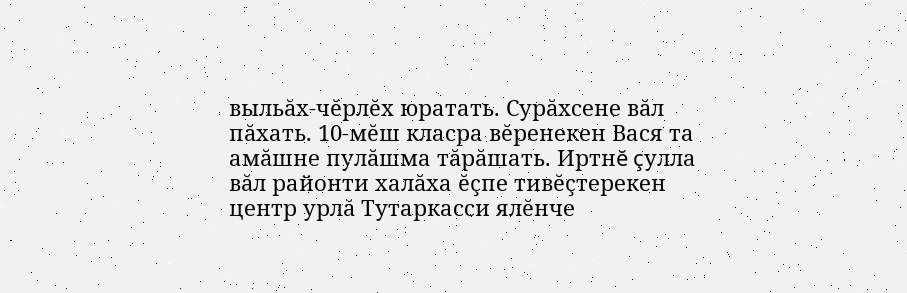выльăх-чĕрлĕх юратать. Сурăхсене вăл пăхать. 10-мĕш класра вĕренекен Вася та амăшне пулăшма тăрăшать. Иртнĕ çулла вăл районти халăха ĕçпе тивĕçтерекен центр урлă Тутаркасси ялĕнче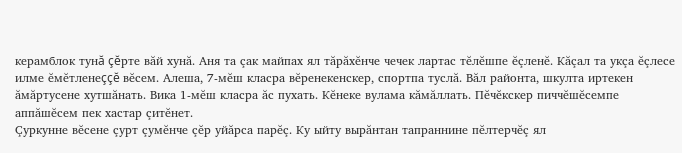керамблок тунă çĕрте вăй хунă. Аня та çак майпах ял тăрăхĕнче чечек лартас тĕлĕшпе ĕçленĕ. Кăçал та укçа ĕçлесе илме ĕмĕтленеççĕ вĕсем. Алеша, 7-мĕш класра вĕренекенскер, спортпа туслă. Вăл районта, шкулта иртекен ăмăртусене хутшăнать. Вика 1-мĕш класра ăс пухать. Кĕнеке вулама кăмăллать. Пĕчĕкскер пиччĕшĕсемпе аппăшĕсем пек хастар çитĕнет.
Çуркунне вĕсене çурт çумĕнче çĕр уйăрса парĕç. Ку ыйту вырăнтан тапраннине пĕлтерчĕç ял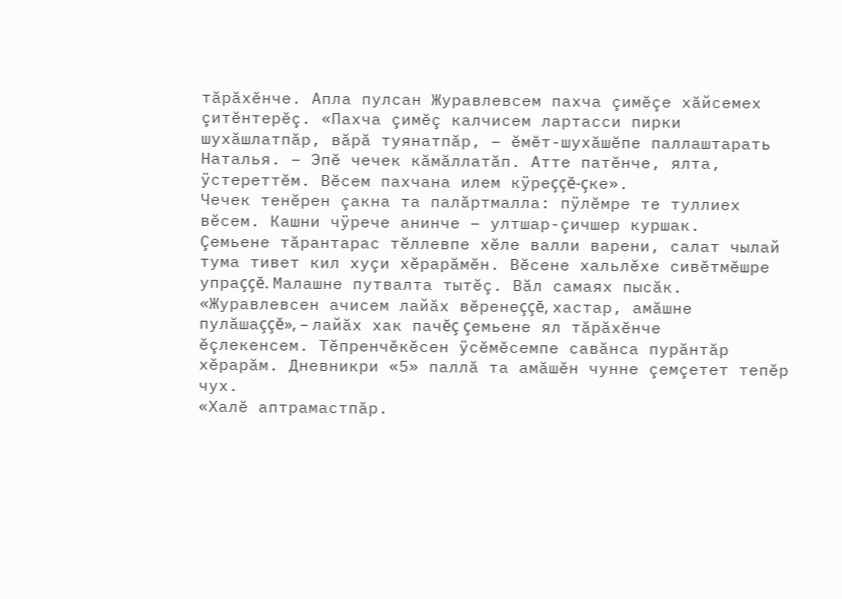тăрăхĕнче. Апла пулсан Журавлевсем пахча çимĕçе хăйсемех çитĕнтерĕç. «Пахча çимĕç калчисем лартасси пирки шухăшлатпăр, вăрă туянатпăр, – ĕмĕт-шухăшĕпе паллаштарать Наталья. – Эпĕ чечек кăмăллатăп. Атте патĕнче, ялта, ÿстереттĕм. Вĕсем пахчана илем кÿреççĕ-çке».
Чечек тенĕрен çакна та палăртмалла: пÿлĕмре те туллиех вĕсем. Кашни чÿрече анинче – ултшар-çичшер куршак.
Çемьене тăрантарас тĕллевпе хĕле валли варени, салат чылай тума тивет кил хуçи хĕрарăмĕн. Вĕсене хальлĕхе сивĕтмĕшре упраççĕ. Малашне путвалта тытĕç. Вăл самаях пысăк.
«Журавлевсен ачисем лайăх вĕренеççĕ, хастар, амăшне пулăшаççĕ», – лайăх хак пачĕç çемьене ял тăрăхĕнче ĕçлекенсем. Тĕпренчĕкĕсен ÿсĕмĕсемпе савăнса пурăнтăр хĕрарăм. Дневникри «5» паллă та амăшĕн чунне çемçетет тепĕр чух.
«Халĕ аптрамастпăр.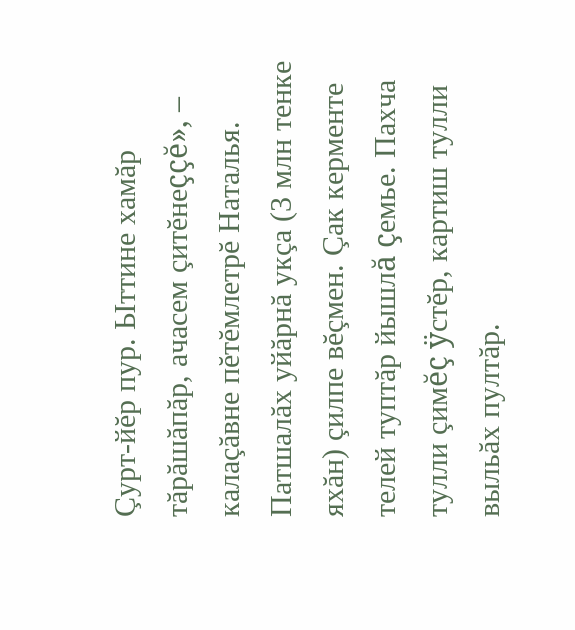Çурт-йĕр пур. Ыттине хамăр тăрăшăпăр, ачасем çитĕнеççĕ», – калаçăвне пĕтĕмлетрĕ Наталья.
Патшалăх уйăрнă укçа (3 млн тенке яхăн) çилпе вĕçмен. Çак керменте телей туптăр йышлă çемье. Пахча тулли çимĕç ÿстĕр, картиш тулли выльăх пултăр.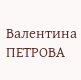Валентина ПЕТРОВА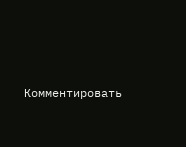Комментировать